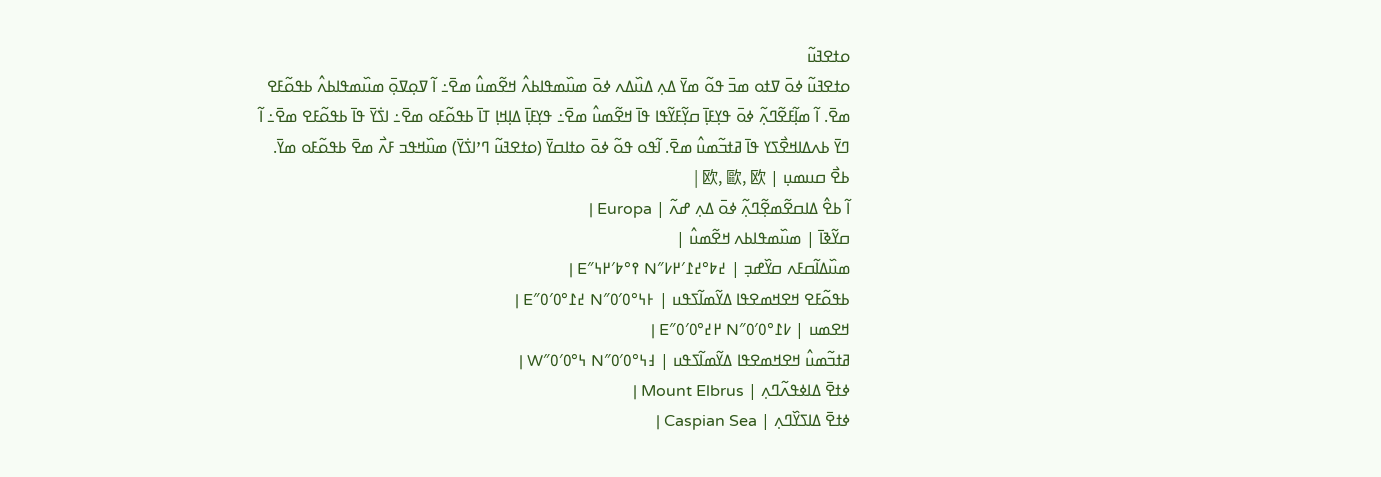ߋߙߐߔߎ߬
ߋߙߐߔߎ߬ ߦߋ߫ ߜߙߋ ߘߏ߫ ߟߋ߬ ߘߌ߫ ߡߍ߲ ߡߎ߰ߡߍ ߦߋ߫ ߘߎ߰ߘߟߊߕߍ߮ ߞߐ߬ߘߎ߮ ߘߐ߫߸ ߊ߬ ߜߋ߲ߜߋ߲߫ ߘߎ߰ߘߟߊߕߍ߮ ߕߟߋ߬ߓߐ ߘߐ߫. ߊ߬ ߘߊ߲߬ߓߐ߬ߣߍ߲߬ ߦߋ߫ ߟߌ߲ߓߊ߲߫ ߛߌ߲߬ߓߌ߬ߟߊ ߟߊ߫ ߞߐ߬ߘߎ߮ ߘߐ߫߸ ߟߌ߲ߓߊ߲߫ ߡߊ߲ߞߊ߲ ߠߊ߫ ߕߟߋ߬ߓߋ ߘߐ߫߸ ߊߖ߭ߌ߫ ߟߊ߫ ߕߟߋ߬ߓߐ ߘߐ߫߸ ߊ߬ ߣߌ߫ ߕߍߡߊߞߐ߯ߖߌ ߟߊ߫ ߥߙߏ߬ߘߎ߮ ߘߐ߫. ߊ߬ߟߋ ߟߋ߬ ߦߋ߫ ߋߙߊߛߌ߫ (ߋߙߐߔߎ߬ ߣߴߊߖ߭ߌ߫) ߘߎ߰ߞߟߏ ߓߍ߯ ߘߐ߫ ߕߟߋ߬ߓߋ ߘߌ߫.
ߕߐ߯ ߛߎߘߎ߲ | 欧, 歐, 欧 |
ߊ߬ ߕߐ߮ ߡߊߛߐ߬ߘߐ߲߬ߣߍ߲߬ ߦߋ߫ ߡߍ߲ ߝߍ߬ | Europa |
ߛߌ߬ߢߊ߫ | ߘߎ߰ߘߟߊߕߍ ߞߐ߬ߘߎ߮ |
ߘߎ߰ߡߊ߬ߛߓߍ ߛߌ߰ߝߏ߲ | ߄߈°߄߁′߂߇″N ߉°߈′߂߆″E |
ߕߟߋ߬ߓߐ ߞߐߞߘߐߟߊ ߡߌ߬ߘߊ߬ߖߟߎ | ߅߆°߀′߀″N ߄߁°߀′߀″E |
ߞߐߘߎ | ߇߁°߀′߀″N ߂߄°߀′߀″E |
ߥߙߏ߬ߘߎ߮ ߞߐߞߘߐߟߊ ߡߌ߬ߘߊ߬ߖߟߎ | ߃߆°߀′߀″N ߆°߀′߀″W |
ߦߙߐ߫ ߡߊߦߟߍ߬ߣߍ߲ | Mount Elbrus |
ߦߙߐ߫ ߡߊߖߌ߰ߣߍ߲ | Caspian Sea |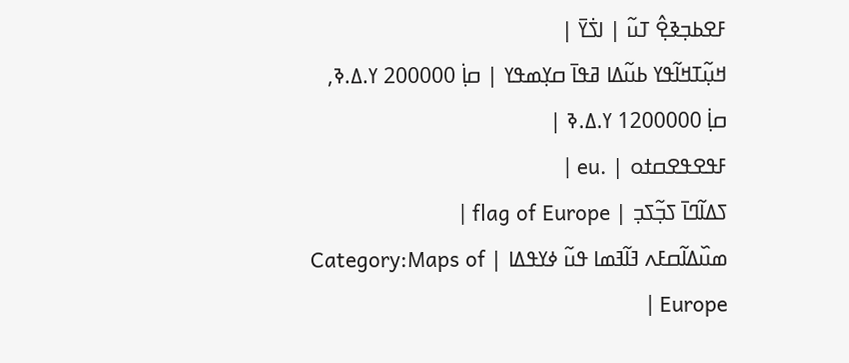ߓߐߕߏ߲ߢߐ߲߮ ߠߎ߬ | ߊߖ߭ߌ߫ |
ߞߎ߲߬ߠߞߊ߬ߟߌ ߕߎ߬ߡߊ ߥߟߊ߫ ߛߌ߲ߘߟߌ | ߛߊ߲߭ 200000 ߌ.ߡ.ߢ, ߛߊ߲߭ 1200000 ߌ.ߡ.ߢ |
ߓߟߐߟߐߛߙߋ | .eu |
ߖߡߊ߬ߣߊ߫ ߖߏ߲߬ߖߏ߲ | flag of Europe |
ߘߎ߰ߡߊ߬ߛߓߍ ߔߊ߬ߔߘߊ ߟߎ߬ ߦߌߟߡߊ | Category:Maps of Europe |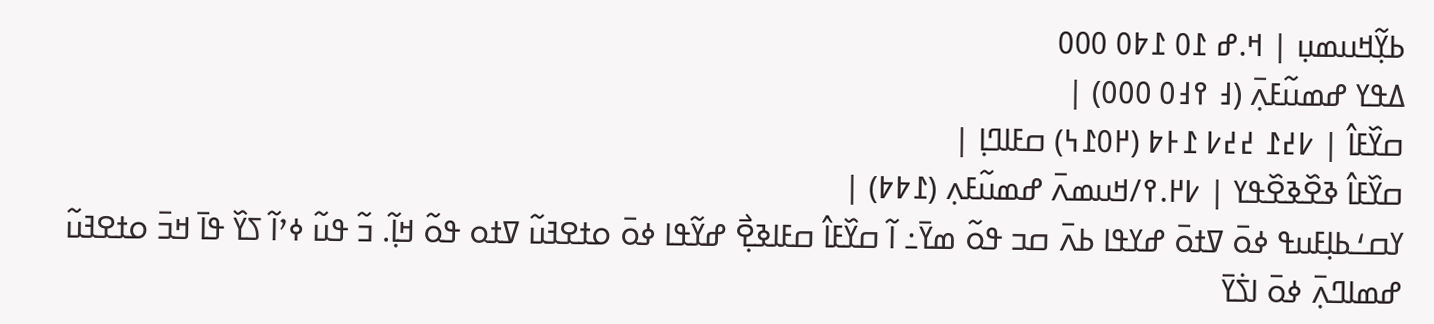ߕߌ߲߬ߞߎߘߎ߲ | ߞ.ߝ ߁߀ ߁߈߀ ߀߀߀
ߡߟߌ ߝߘߎ߬ߓߍ߲߫ (߃ ߉߃߀ ߀߀߀) |
ߛߌ߰ߓߊ߮ | ߇߄߁ ߄߄߇ ߁߅߈ (߂߀߁߆) ߛߓߊߣߊ߲ |
ߛߌ߰ߓߊ߮ ߢߐ߰ߢߐ߰ߟߌ | ߇߂.߉/ߞߎߘߍ߫ ߝߘߎ߬ߓߍ߲ (߁߈߈) |
ߌߛߑߕߊ߲ߓߎߟ ߦߋ߫ ߜߙߋ߫ ߝߌߟߊ ߕߍ߫ ߛߏ ߟߋ߬ ߘߌ߫߸ ߊ߬ ߛߌ߰ߓߊ߮ ߛߓߊߢߐ߲߯ ߝߌ߬ߟߊ ߦߋ߫ ߋߙߐߔߎ߬ ߜߙߋ ߟߋ߬ ߞߊ߲߬. ߏ߬ ߟߎ߬ ߦߴߊ߬ ߖߌ߰ ߟߊ߫ ߞߏ߫ ߋߙߐߔߎ߬ ߝߘߊߣߍ߲߫ ߦߋ߫ ߊߖ߭ߌ߫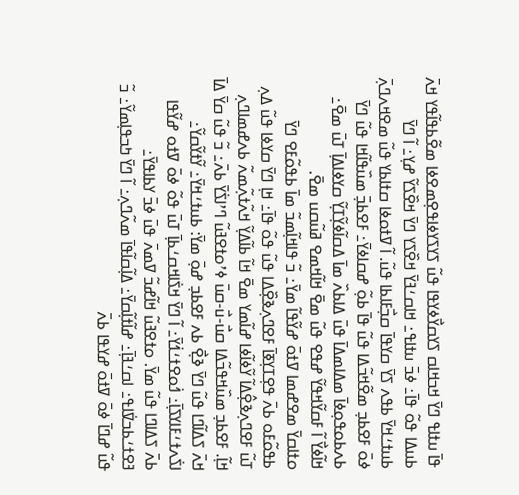ߟߊ߫ ߎߙߊߟ ߣߌ߫ ߞߏߞߊߛ ߖߌߛߌ߯ߦߌߟߊ ߟߎ߬ ߖߌߖߌߦߊߟߐ߲ߘߐߦߊ ߘߐ߬ߕߟߊ߬ߟߌ ߞߍ߫ ߕߎߡߊ ߟߋ߬ ߟߊ߫߸ ߦߏ߫ ߎߙߊߟ߸ ߞߊߛߑߔߌ߫ ߞߐ߰ߖߌ ߣߌ߫ ߞߐ߰ߖߌ߬ ߝߌ߲߸ ߊ߬ ߣߌ߫ ߕߎߙߑߞߌ߫ ߕߟߍ ߖߌ߫ ߛߌߟߊ߫ ߛߏ߲߯ߓߊߕߊ ߟߎ߬. ߊ߬ ߜߙߋߦߊ ߛߙߊߕߌ ߟߎ߬ ߘߐߞߍߣߍ߲߫ ߦߋ߫ ߓߐߕߏ߲ ߘߐ߬ߞߏ߬ߡߊ ߟߎ߬ ߟߊ߫ ߕߋ߲߬ ߝߛߊߦߌ߫߸ ߓߐߕߏ߲߫ ߘߎ߰ߟߊ߬ߞߊ ߟߎ߬ ߣߌ߫ ߕߍߕߋߟߋ߲ߦߊ߫ ߘߡߊߘߡߊ߫ ߟߎ߫ ߡߊߕߍ߰ ߘߊ߫ ߡߛߊ߬ߦߌ߲߬ߠߌ߲߬ ߛߌߦߊߡߊ߲߫ ߠߎ߫ ߘߐ߫߸ ߞߊ߬ߦߌ߯ ߊ߬ ߓߛߌ߬ߞߟߌ߬ ߝߟߐ ߟߎ߬ ߘߐ߫ ߞߊ߬ߞߘߐ ߥߎ߬ߛߎ ߘߐ߫.
ߋߙߊߛߌ߫ ߘߐߝߘߊ ߜߙߋ߫ ߝߌ߬ߟߊ߬ ߘߌ߫߸ ߏ߬ ߟߊߞߊ߲߬ߘߏ߬ ߘߊ߫ ߕߟߋ߬ߓߐ ߣߌ߫ ߕߟߋ߬ߓߋ ߕߍ߫ ߟߐ߲ߠߌ߲ߧߊ߫ ߓߐߣߍ߲ߢߐ߲߰ߡߊ ߟߎ߬ ߟߋ߬ ߟߊ߫߸ ߞߊ߲ ߣߌ߫ ߛߌߦߊ ߟߎ߬ ߡߍ߲ ߠߎ߬ ߓߐߣߍ߲ߢߐ߲߮ߡߊ߬ ߌ߬ߦߊ߬ߦߊ ߝߊ߬ߘߌ ߘߐ߫ ߞߊ߬ ߕߊ߬ߡߌ߲߬ ߞߍ߬ߙߍ߲߬ߘߍ߬ ߕߍߝߘߊߣߍ߲ ߞߊ߲߬. ߓߐߕߏ߲ ߘߎ߰ߞߟߏ߬ߡߊ ߛߎ߯-ߎ߯-ߛߎ߫ ߦߴߋߙߐߔߎ߬ ߣߴߊߖ߭ߌ߫ ߕߍ߫߸ ߏ߬ ߟߎ߬ ߛߌ߫ ߡߊ߫ ߞߍ߫ ߖߡߊ߬ߣߊ ߟߎ߬ ߣߌ߫ ߢߐ߲߯ ߕߍ ߓߐߕߏ߲ ߝߋ߲߫ ߘߌ߫: ߕߎߙߑߞߌ߫߸ ߌ߬ߙߌ߬ߛߌ߬߸ ߊߖ߭ߍߙߑߓߊߌߖߊ߲߫߸ ߗ߭ߋߐߙߑߗ߭ߌ߫߸ ߊ߬ ߣߌ߫ ߞߖ߭ߊߞߛߑߕߊ߲߫ ߠߎ߫ ߟߋ߬ ߦߋ߫ ߜߙߋ ߝߌ߬ߟߊ ߕߍ߫ ߖߡߊߣߊ ߟߎ߬ ߘߌ߫. ߋߙߐߔߎ߬ ߞߊ߬ߝߏ߬ ߜߘߍ߫ ߟߎ߫ ߦߏ߫ ߌߕߊߟߌ߫߸ ߔߐߙߑߕߏߜ߭ߊߟ߸ ߊߛߑߔߊ߲߫߸ ߝߊ߬ߙߊ߲߬ߛߌ߫߸ ߡߊ߲߬ߛߊ߬ߟߊ߫ ߘߍ߬ߣߍ߲߸ ߊ߬ ߣߌ߫ ߤߏߟߊ߲ߘߌ߬߸ ߏ߬ ߟߎ߬ ߝߣߊ߫ ߦߋ߫ ߜߙߋ߫ ߝߌߟߊ ߕߍ߫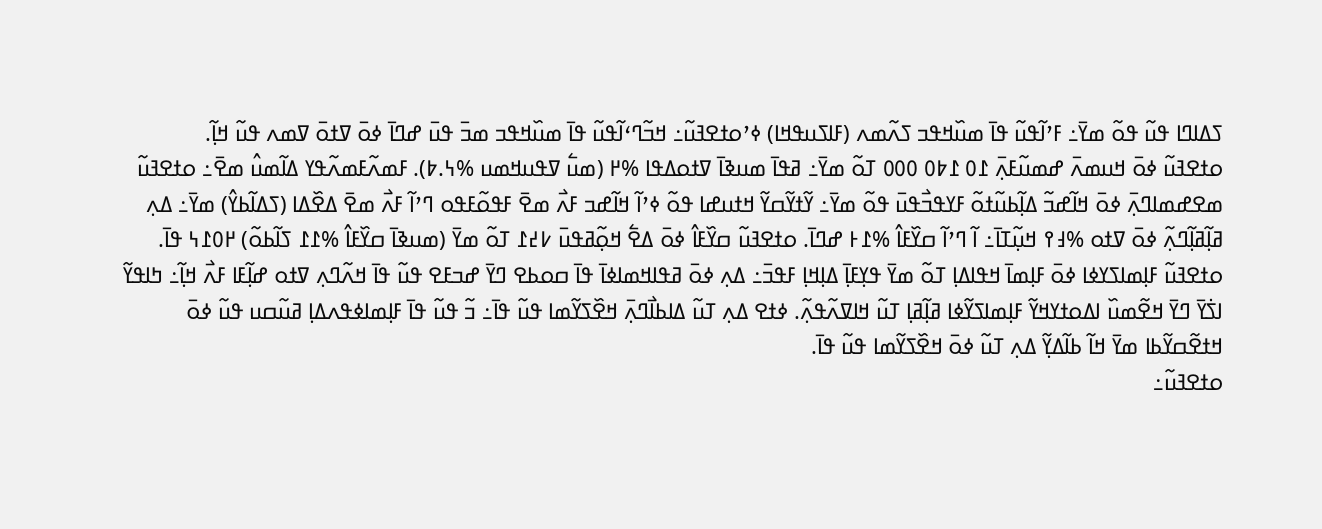ߖߡߊߣߊ ߟߎ߬ ߟߋ߬ ߘߌ߫߸ ߓߴߊ߬ߟߎ߬ ߟߊ߫ ߘߎ߰ߞߟߏ ߖߍ߬ߘߍ (ߓߊߖߎߟߞߊ) ߦߴߋߙߐߔߎ߬߸ ߞߏ߬ߣߵߊ߬ߟߎ߬ ߟߊ߫ ߘߎ߰ߞߟߏ ߘߏ߫ ߟߎ߫ ߝߣߊ߫ ߦߋ߫ ߜߙߋ߫ ߜߘߍ ߟߎ߬ ߞߊ߲߬.
ߋߙߐߔߎ߬ ߦߋ߫ ߞߎߘߍ߫ ߝߘߎ߬ߓߍ߲߫ ߁߀ ߁߈߀ ߀߀߀ ߠߋ߬ ߘߌ߫߸ ߥߟߊ߫ ߘߎߢߊ߫ ߜߙߋߡߟߊ %߂ (ߘߎ߱ ߜߟߎߞߘߎ %߆.߈). ߓߘߍ߬ߓߘߍ߬ߟߌ ߡߊ߬ߘߎ߮ ߘߐ߫߸ ߋߙߐߔߎ߬ ߘߐߝߘߊߣߍ߲߫ ߦߋ߫ ߞߊ߬ߝߏ߬ ߡߊ߲߬ߕߎ߬ߙߋ߬ ߓߌߟߏ߯ߟߎ߫ ߟߋ߬ ߘߌ߫߸ ߌ߬ߙߌ߬ߛߌ߬ ߞߙߎߝߊ ߟߋ߬ ߦߴߊ߬ ߞߊ߬ߝߏ ߓߍ߯ ߘߐ߫ ߓߟߋ߬ߓߟߋ ߣߴߊ߬ ߓߍ߯ ߘߐ߫ ߡߐ߰ߡߊ (ߖߡߊ߬ߕߌ߮) ߘߌ߫߸ ߡߍ߲ ߥߊ߲߬ߥߊ߲߬ߣߍ߲߬ ߦߋ߫ ߜߙߋ %߃߉ ߞߎ߲߬ߠߊ߫߸ ߊ߬ ߣߴߊ߬ ߛߌ߰ߓߊ߮ %߁߅ ߝߣߊ߫. ߋߙߐߔߎ߬ ߛߌ߰ߓߊ߮ ߦߋ߫ ߡߐ߱ ߞߋ߲߬ߥߟߎ߫ ߇߄߁ ߠߋ߬ ߘߌ߫ (ߘߎߢߊ߫ ߛߌ߰ߓߊ߮ %߁߁ ߖߊ߬ߕߋ߬) ߂߀߁߆ ߟߊ߫. ߋߙߐߔߎ߬ ߓߊ߲ߘߊߖߌߦߊ ߦߋ߫ ߓߊ߲ߘߊ߫ ߞߟߊߡߊ߲ ߠߋ߬ ߘߌ߫ ߟߌ߲ߓߊ߲߫ ߡߊ߲ߞߊ߲ ߓߟߏ߫߸ ߡߍ߲ ߦߋ߫ ߥߟߊߞߘߊߦߊ߫ ߟߊ߫ ߛߋߕߐ ߣߌ߫ ߝߏߓߐ ߟߎ߬ ߟߊ߫ ߞߍ߬ߣߍ߲ ߜߙߋ ߝߊ߲߬ߓߊ ߓߍ߯ ߞߊ߲߬߸ ߤߊߟߌ߬ ߊߖ߭ߌ߫ ߣߌ߫ ߞߐ߬ߘߎ߰ ߊߡߋߙߌߞߌ߬ ߓߊ߲ߘߊߖߌ߬ߦߊ ߥߊ߲߬ߥߊ߲ ߠߎ߬ ߞߊߜߍ߬ߟߍ߲߬. ߦߙߐ ߡߍ߲ ߠߎ߬ ߡߊߕߊ߯ߣߍ߲߫ ߞߐ߰ߖߌ߬ߘߊ ߟߎ߬ ߟߊ߫߸ ߏ߬ ߟߎ߬ ߟߊ߫ ߓߊ߲ߘߊߦߟߍߡߊ߲ ߥߎ߬ߛߎ ߟߎ߬ ߦߋ߫ ߞߙߐ߬ߛߌ߬ߕߊ ߘߌ߫ ߞߊ߬ ߕߊ߬ߡߌ߲߬ ߡߍ߲ ߠߎ߬ ߦߋ߫ ߞߐ߰ߖߌ߬ߘߊ ߟߎ߬ ߟߊ߫.
ߋߙߐߔߎ߬߸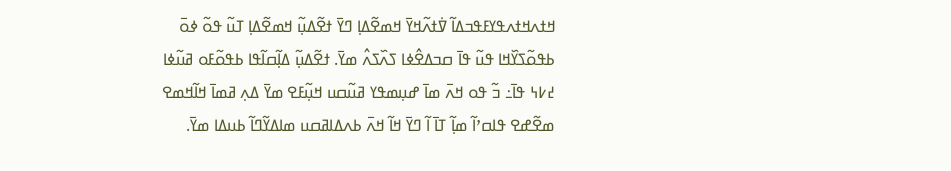ߞߙߍߞߙߍߟߌߓߟߏߡߊ߬ ߜ߭ߙߍ߬ߞߌ߫ ߞߘߐ߬ߡߊ߲ ߣߌ߫ ߙߐ߬ߡߎ߲߬ ߞߘߐ߬ߡߊ߲ ߠߎ߬ ߟߋ߬ ߦߋ߫ ߕߟߋ߬ߖߌ߰ߞߊ ߟߎ߬ ߟߊ߫ ߛߏߡߐ߮ߦߊ ߖߍ߰ߖߍ߮ ߘߌ߫. ߙߐ߬ߡߎ߲߬ ߡߊ߲߬ߛߊ߬ߟߊ ߕߟߋ߬ߓߋ ߥߎ߬ߦߊ ߄߇߆ ߟߊ߫߸ ߏ߬ ߟߋ ߞߍ߫ ߘߊ߫ ߝߎ߲ߘߟߌ ߥߎ߬ߛߎ ߞߎ߲߬ߓߐ ߘߌ߫ ߡߍ߲ ߥߘߊ߫ ߞߊ߬ߞߘߐ ߘߐ߬ߝߐ ߟߊߛߴߊ߬ ߘߊ߲߬ ߠߊ߫ ߊ߬ ߣߌ߫ ߞߊ߬ ߞߍ߫ ߕߍߡߊߥߛߎ ߘߊߡߌ߬ߣߊ߬ ߕߎߡߊ ߘߌ߫.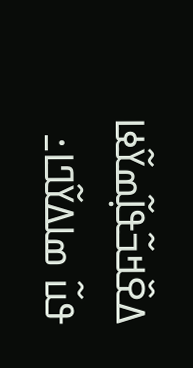ߡߐ߰ߞߏ߬ߟߊ߲߬ߘߌ߬ߦߊ ߟߎ߬ ߘߊߡߌ߬ߣߊ߸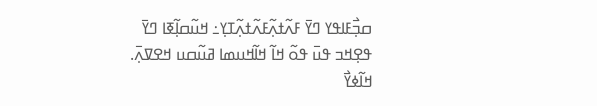ߛߏ߲߯ߓߊߟߌ ߣߌ߫ ߓߍ߬ߙߍ߲߬ߓߍ߬ߙߍ߲߬ߠߌ߲߸ ߞߎ߬ߛߊ߲߬ߧߊ ߣߌ߫ ߟߐ߲ߞߏ ߟߎ߫ ߟߋ߬ ߞߊ߬ ߞߊ߬ߞߎߘߊ ߥߎ߬ߛߎ ߞߐߜߍ߲߫. ߞߊ߬ߦߌ߯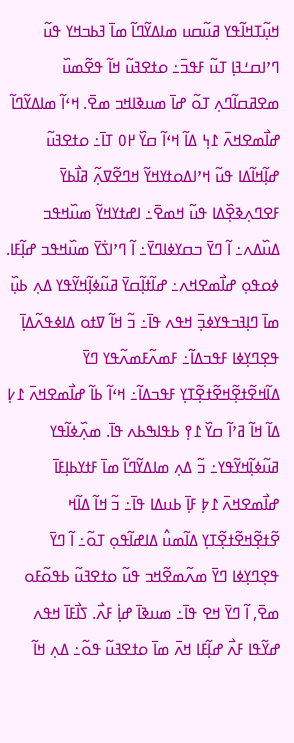ߞߎ߲߬ߠߞߊ߬ߟߌ ߥߎ߬ߛߎ ߘߊߡߌ߬ߣߊ߬ ߘߊ߫ ߔߕߏߞߌ ߟߎ߬ ߣߴߊߛߑߔߊ߲ ߠߎ߬ ߓߟߏ߫߸ ߋߙߐߔߎ߬ ߞߊ߬ ߟߐ߬ߘߎ߰ ߘߐߥߛߊ߬ߣߍ߲ ߠߋ߬ ߝߊ߫ ߘߎߢߊߞߏ ߘߐ߫. ߞߵߊ߬ ߘߊߡߌ߬ߣߊ߬ ߝߊ߯ߘߐߞߍ߫ ߁߆߲ ߡߊ߬ ߞߵߊ߬ ߛߌ߰ ߂߀ ߠߊ߫߸ ߋߙߐߔߎ߬ ߝߊ߲߬ߞߊ߬ߡߊ ߟߎ߬ ߞߴߊߡߋߙߌߞߌ߬ ߞߣߐ߬ߜߍ߲߬ ߥߊ߯ߕߌ߫ ߓߐߣߍ߲ߢߐ߲߰ߡߊ ߟߎ߬ ߞߘߐ߫߸ ߊߝߙߌߞߌ߬ ߘߎ߰ߞߟߏ ߡߎ߰ߡߍ߸ ߊ߬ ߣߌ߫ ߏߛߌߦߊߣߌ߫߸ ߊ߬ ߣߴߊߖ߭ߌ߫ ߘߎ߰ߞߟߏ ߝߊ߲߬ߓߊ.
ߦߋߟߋ߲ ߝߊ߯ߘߐߞߍ߸ ߝߊ߬ߙߊ߲߬ߛߌ߫ ߥߎ߬ߦߊ߲߬ߞߌ߬ߟߌ ߡߍ߲ ߕߎ߲߰ ߘߊ߫ ߣߊ߲ߔߏߟߌߦߏ߲߫ ߞߟߍ ߟߊ߫߸ ߏ߬ ߞߊ߬ ߜߙߋ ߡߊߦߟߍ߬ߡߊ߲߫ ߟߐ߲ߣߌ߲ߦߊ ߓߟߏߡߊ߬߸ ߓߘߍ߬ߓߘߍ߬ߟߌ ߣߌ߫ ߡߊ߬ߞߐ߬ߙߐ߲߬ߞߐ߬ߙߐ߲߬ߠߌ߲ ߓߟߏߡߊ߬߸ ߞߵߊ߬ ߕߊ߬ ߝߊ߯ߘߐߞߍ߫ ߁߇߲ ߡߊ߬ ߞߊ߬ ߥߴߊ߬ ߛߌ߰ ߁߉߲ ߕߟߊߒߕߍ ߟߊ߫. ߘߍ߲߰ߦߊ߬ߟߌ ߥߎ߬ߦߊ߲߬ߞߌ߬ߟߌ߸ ߏ߬ ߡߍ߲ ߘߊߡߌ߬ߣߊ߬ ߘߊ߫ ߓߙߌߕߊ߲ߓߊ߫ ߝߊ߯ߘߐߞߍ߫ ߁߈߲ ߓߊ߲߫ ߕߎߡߊ ߟߊ߫߸ ߏ߬ ߞߊ߬ ߡߊ߬ߞ
ߐ߬ߙߐ߲߬ߞߐ߬ߙߐ߲߬ߠߌ߲ ߡߊ߬ߘߎ߮ ߡߊߝߊ߬ߟߋ߲ ߠߋ߬߸ ߊ߬ ߣߌ߫ ߟߐ߲ߣߌ߲ߦߊ ߣߌ߫ ߘߍ߬ߘߐ߬ߞߏ ߟߎ߬ ߋߙߐߔߎ߬ ߕߟߋ߬ߓߋ ߘߐ߫, ߊ߬ ߣߌ߫ ߞߐ ߟߊ߫߸ ߘߎߢߊ߫ ߝߊ߲߭ ߓߍ߯. ߖߊ߯ߓߊ߫ ߞߟߍ ߝߌ߬ߟߊ ߓߍ߯ ߝߊ߲߬ߓߊ ߞߍ߫ ߘߊ߫ ߋߙߐߔߎ߬ ߟߋ߬߸ ߡߍ߲ ߞߊ߬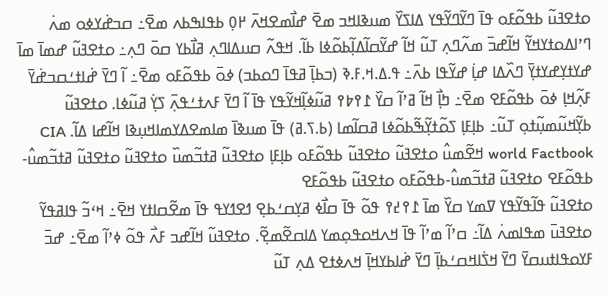ߋߙߐߔߎ߬ ߕߟߋ߬ߓߋ ߟߊ߫ ߣߌ߬ߣߌ߬ߟߌ ߡߊߖߌ߰ ߘߎߢߊߞߏ ߘߐ߫ ߝߊ߯ߘߐߞߍ߫ ߂߀߲ ߕߟߊߒߕߍ ߘߐ߫߸ ߛߏߝ߭ߌߦߋ ߘߍ߭ ߣߴߊߡߋߙߌߞߌ߬ ߞߊ߬ߝߏ߫ ߘߍ߬ߣߍ߲ ߠߎ߬ ߞߊ߬ ߝߌ߬ߛߊ߬ߡߊ߲߬ߕߋ߬ߦߊ ߕߊ߬. ߞߟߍ߬ ߛߎߡߊߣߍ߲ ߥߊ߯ߕߌ ߛߋ߫ ߣߍ߲߸ ߋߙߐߔߎ߬ ߝߘߊ߫ ߘߊ߫ ߝߌߙߌ߲ߝߌߙߌ߲߫ ߣߍ߰ߡߊ ߝߊ߲߭ ߝߌ߬ߟߊ ߕߍ߫߸ ߟ.ߡ.ߞ.ߓ.ߢ (ߏߕߊ߲߫ ߥߟߊ߫ ߣߋߕߏ) ߦߋ߫ ߕߟߋ߬ߓߋ ߘߐ߫߸ ߊ߬ ߣߌ߫ ߝ߭ߊߙߑߛߏߝ߭ߌ߫ ߓߍ߲߬ߞߊ߲ ߦߋ߫ ߕߟߋ߬ߓߐ ߘߐ߫߸ ߤߊ߲߯ ߞߊ߬ ߥߴߊ߬ ߛߌ߰ ߁߉߈߉ ߥߎ߬ߦߊ߲߬ߞߌ߬ߟߌ ߟߊ߫ ߊ߬ ߣߌ߫ ߓߍߙߑߟߍ߲߫ ߖߌ߲߭ ߥߎ߬ߦߊ. ߋߙߐߔߎ߬ ߕߌ߲߬ߞߎ߬ߘߎ߲߬ߙߋ߲ ߠߎ߬߸ ߕߊ߲ߓߊ߲ ߖߋ߬ߙߌ߲߬ߒ߬ߕߋ߬ߦߊ ߥߛߊ߬ߘߊ (ߕ.ߖ.ߥ) ߟߊ߫ ߘߎߢߊ߫ ߘߊߘߐߡߌߘߊߞߎ߲ߢߊ ߞߊ߬ߝߊ ߡߊ߬. CIA world Factbook ߞߐ߬ߘߎ߮ ߋߙߐߔߎ߬ ߋߙߐߔߎ߬ ߕߟߋ߬ߓߋ ߕߊ߲ߓߊ߲ ߋߙߐߔߎ߬ ߥߙߏ߬ߘߎ߰ ߋߙߐߔߎ߬ ߋߙߐߔߎ߬ ߥߙߏ߬ߘߎ߮-ߕߟߋ߬ߓߐ ߋߙߐߔߎ߬ ߥߙߏ߬ߘߎ߮-ߕߟߋ߬ߓߋ ߋߙߐߔߎ߬ ߕߟߋ߬ߓߐ
ߋߙߐߔߎ߬ ߟߊ߬ߟߌ߬ߟߌ ߜߘߌ ߛߌ߰ ߘߊ߫ ߁߉߄߉ ߟߋ߬ ߟߊ߫ ߛߊ߯ߦ ߥߌ߲ߛߑߕߐ߲ ߗߐߗߌߟ ߟߊ߫ ߘߐ߬ߛߊߙߌ ߞߐ߫߸ ߞߵߏ߬ ߟߊߥߟߌ߬ ߋߙߐߔߎ߫ ߘߟߊߘߍ߭ ߡߊ߬߸ ߛߴߊ߬ ߘߴߊ߬ ߟߊ߫ ߞߍߞߋߟߋ߲ߘߌ ߡߊߛߐ߬ߘߐ߲߬. ߋߙߐߔߎ߬ ߞߊ߬ߝߏ ߓߍ߯ ߟߋ߬ ߦߴߊ߬ ߘߐ߫߸ ߝߏ߫ ߓߌߋߟߊߙߎߛߌ߫ ߣߌ߫ ߞߖ߭ߊߞߛߑߕߊ߲߫ ߣߌ߫ ߝ߭ߊߕߌߞߊ߲߫ ߞߍߦߙߐ ߡߍ߲ ߠߎ߬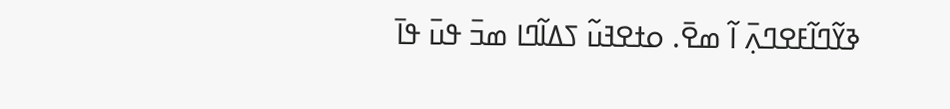ߢߌ߬ߣߊ߬ߓߐߣߍ߲߫ ߊ߬ ߘߐ߫. ߋߙߐߔߎ߬ ߖߡߊ߬ߣߊ ߘߏ߫ ߟߎ߫ ߟߊ߫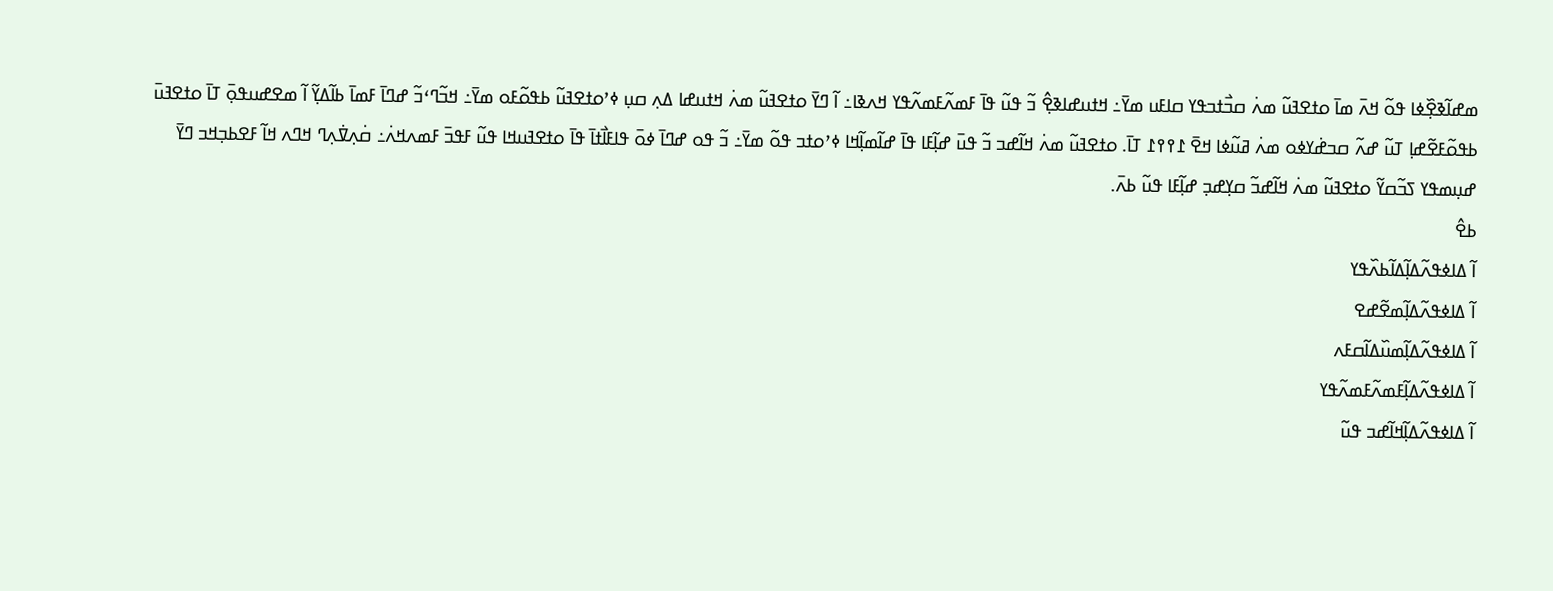ߘߝߊ߬ߢߐ߲߰ߦߊ ߟߋ߬ ߞߍ߫ ߘߊ߫ ߋߙߐߔߎ߬ ߘߍ߭ ߛߏ߯ߙߏߟߌ ߛߊߓߎ ߘߌ߫߸ ߞߙߎߝߊߢߐ߲߮ ߏ߬ ߟߎ߬ ߟߊ߫ ߓߘߍ߬ߓߘߍ߬ߟߌ ߞߍߢߊ߸ ߊ߬ ߣߌ߫ ߋߙߐߔߎ߬ ߘߍ߭ ߞߙߎߝߊ ߡߍ߲ ߛߎ߲ ߦߴߋߙߐߔߎ߬ ߕߟߋ߬ߓߋ ߘߌ߫߸ ߞߏ߬ߣߵߏ߬ ߝߣߊ߫ ߓߘߊ߫ ߕߊ߬ߡߌ߲߬ ߊ߬ ߘߐߝߎߟߋ߲߫ ߠߊ߫ ߋߙߐߔߎ߫ ߕߟߋ߬ߓߐ߬ߝߊ߲ ߠߎ߬ ߝߍ߬ ߛߏߝ߭ߌߦߋ ߘߍ߭ ߥߎ߬ߦߊ ߞߐ߫ ߁߉߉߁ ߠߊ߫. ߋߙߐߔߎ߬ ߘߍ߭ ߞߊ߬ߝߏ ߏ߬ ߟߎ߫ ߝߊ߲߬ߓߊ ߟߊ߫ ߝߊ߬ߘߊ߲߬ߞߊ ߦߴߋߙߏ ߟߋ߬ ߘߌ߫߸ ߏ߬ ߟߋ ߝߣߊ߫ ߦߋ߫ ߟߊߓߊ߯ߙߊ߫ ߟߊ߫ ߋߙߐߔߎߞߊ ߟߎ߬ ߓߟߏ߫ ߓߘߍߞߍ߭߸ ߛ߭ߍ߲ߜ߭ߍ߲ߣ ߞߣߍ ߞߊ߬ ߓߐߕߏ߲ߞߏ ߣߌ߫ ߝߎ߲ߘߟߌ ߖߏ߬ߛߌ߬ ߋߙߐߔߎ߬ ߘߍ߭ ߞߊ߬ߝߏ߬ ߛߌ߲ߝߏ߲ ߝߊ߲߬ߓߊ ߟߎ߬ ߕߍ߫.
ߕߐ߮
ߊ߬ ߡߊߦߟߍ߬ߡߊ߲߬ߡߊ߬ߕߍ߰ߟߌ
ߊ߬ ߡߊߦߟߍ߬ߡߊ߲߬ߘߐ߬ߝߐ
ߊ߬ ߡߊߦߟߍ߬ߡߊ߲߬ߘߎ߰ߡߊ߬ߛߓߍ
ߊ߬ ߡߊߦߟߍ߬ߡߊ߲߬ߓߘߍ߬ߓߘߍ߬ߟߌ
ߊ߬ ߡߊߦߟߍ߬ߡߊ߲߬ߞߊ߬ߝߏ ߟߎ߬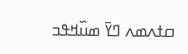ߛߙߍߘߍ ߣߌ߫ ߘߎ߰ߞߟߏ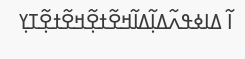ߊ߬ ߡߊߦߟߍ߬ߡߊ߲߬ߡߊ߬ߞߐ߬ߙߐ߲߬ߞߐ߬ߙߐ߲߬ߠߌ߲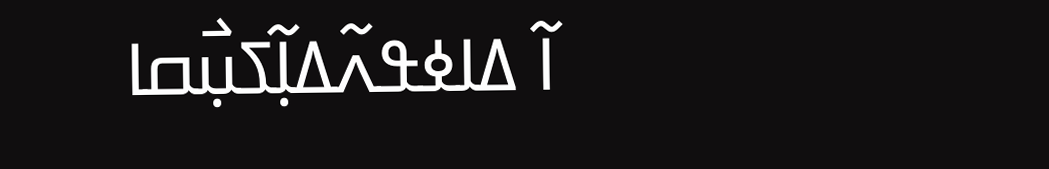ߊ߬ ߡߊߦߟߍ߬ߡߊ߲߬ߖߎ߲߯ߛߊ